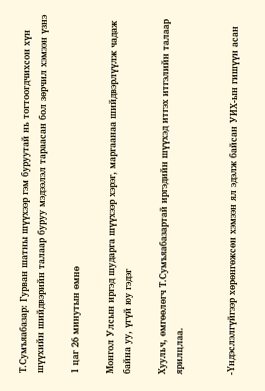Т.Сумъяабазар: Гурван шатны шүүхээр гэм буруутай нь тогтоогдчихсон хүн шүүхийн шийдвэрийн талаар буруу мэдээлэл тараасан бол зөрчил хэмээн үзнэ

1 цаг 26 минутын өмнө

Монгол Улсын иргэд шударга шүүхээр хэрэг, маргаанаа шийдвэрлүүлж чадаж байна уу, үгүй юу гэдэг

Хуульч, өмгөөлөгч Т.Сумъяабазартай иргэдийн шүүхэд итгэх итгэлийн талаар ярилцлаа.


-Үндэслэлгүйгээр хөрөнгөжсөн хэмээн ял эдэлж байсан УИХ-ын гишүүн асан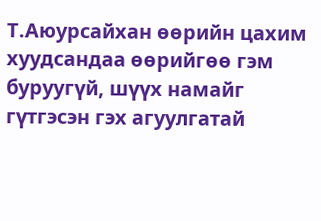Т.Аюурсайхан өөрийн цахим хуудсандаа өөрийгөө гэм буруугүй, шүүх намайг гүтгэсэн гэх агуулгатай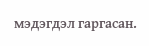мэдэгдэл гаргасан.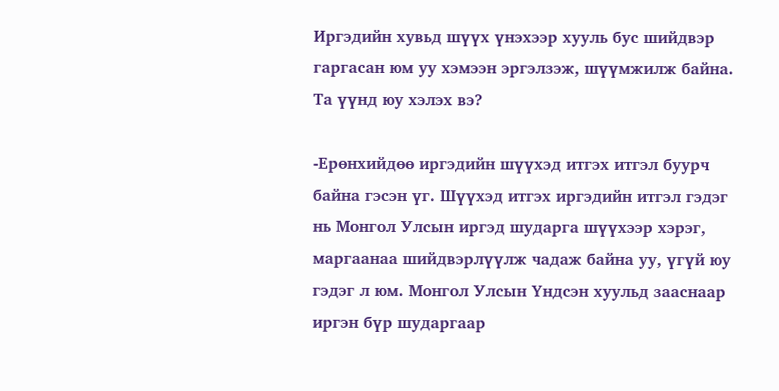Иргэдийн хувьд шүүх үнэхээр хууль бус шийдвэр гаргасан юм уу хэмээн эргэлзэж, шүүмжилж байна. Та үүнд юу хэлэх вэ?

-Ерөнхийдөө иргэдийн шүүхэд итгэх итгэл буурч байна гэсэн үг. Шүүхэд итгэх иргэдийн итгэл гэдэг нь Монгол Улсын иргэд шударга шүүхээр хэрэг, маргаанаа шийдвэрлүүлж чадаж байна уу, үгүй юу гэдэг л юм. Монгол Улсын Үндсэн хуульд зааснаар иргэн бүр шударгаар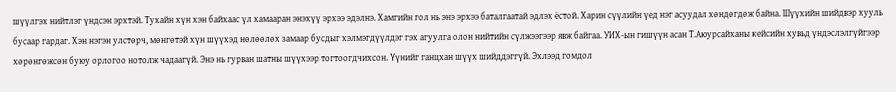шүүлгэх нийтлэг үндсэн эрхтэй. Тухайн хүн хэн байхаас үл хамааран энэхүү эрхээ эдэлнэ. Хамгийн гол нь энэ эрхээ баталгаатай эдлэх ёстой. Харин сүүлийн үед нэг асуудал хөндөгдөж байна. Шүүхийн шийдвэр хууль бусаар гардаг. Хэн нэгэн улстөрч, мөнгөтэй хүн шүүхэд нөлөөлөх замаар бусдыг хэлмэгдүүлдэг гэх агуулга олон нийтийн сүлжээгээр явж байгаа. УИХ-ын гишүүн асан Т.Аюурсайханы кейсийн хувьд үндэслэлгүйгээр хөрөнгөжсөн буюу орлогоо нотолж чадаагүй. Энэ нь гурван шатны шүүхээр тогтоогдчихсон. Үүнийг ганцхан шүүх шийддэггүй. Эхлээд гомдол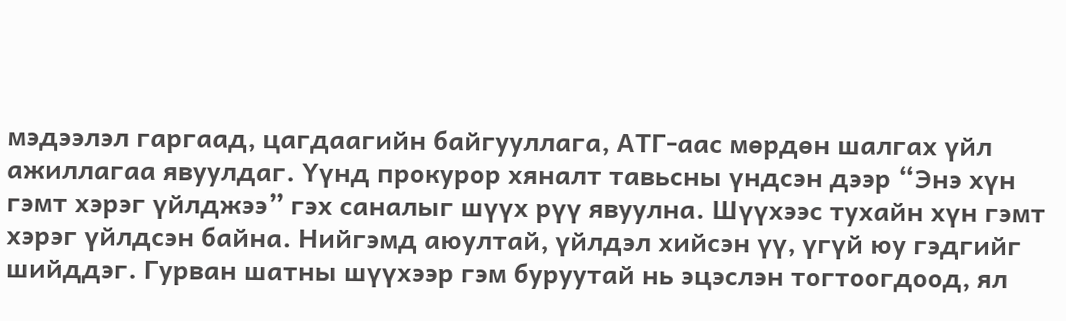мэдээлэл гаргаад, цагдаагийн байгууллага, АТГ-аас мөрдөн шалгах үйл ажиллагаа явуулдаг. Үүнд прокурор хяналт тавьсны үндсэн дээр “Энэ хүн гэмт хэрэг үйлджээ” гэх саналыг шүүх рүү явуулна. Шүүхээс тухайн хүн гэмт хэрэг үйлдсэн байна. Нийгэмд аюултай, үйлдэл хийсэн үү, үгүй юу гэдгийг шийддэг. Гурван шатны шүүхээр гэм буруутай нь эцэслэн тогтоогдоод, ял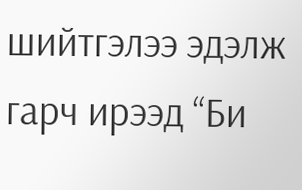шийтгэлээ эдэлж гарч ирээд “Би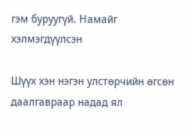гэм буруугүй. Намайг хэлмэгдүүлсэн

Шүүх хэн нэгэн улстөрчийн өгсөн даалгавраар надад ял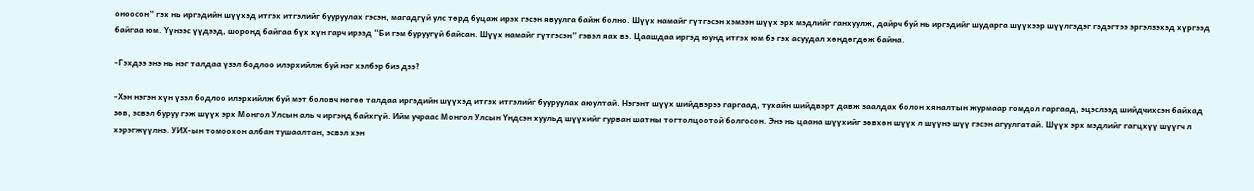оноосон” гэх нь иргэдийн шүүхэд итгэх итгэлийг бууруулах гэсэн, магадгүй улс төрд буцаж ирэх гэсэн явуулга байж болно. Шүүх намайг гүтгэсэн хэмээн шүүх эрх мэдлийг ганхуулж, дайрч буй нь иргэдийг шударга шүүхээр шүүлгэдэг гэдэгтээ эргэлзэхэд хүргээд байгаа юм. Үүнээс үүдээд, шоронд байгаа бүх хүн гарч ирээд “Би гэм буруугүй байсан. Шүүх намайг гүтгэсэн” гэвэл яах вэ. Цаашдаа иргэд юунд итгэх юм бэ гэх асуудал хөндөгдөж байна.

-Гэхдээ энэ нь нэг талдаа үзэл бодлоо илэрхийлж буй нэг хэлбэр биз дээ?

-Хэн нэгэн хүн үзэл бодлоо илэрхийлж буй мэт боловч нөгөө талдаа иргэдийн шүүхэд итгэх итгэлийг бууруулах аюултай. Нэгэнт шүүх шийдвэрээ гаргаад, тухайн шийдвэрт давж заалдах болон хяналтын журмаар гомдол гаргаад, эцэслээд шийдчихсэн байхад зөв, эсвэл буруу гэж шүүх эрх Монгол Улсын аль ч иргэнд байхгүй. Ийм учраас Монгол Улсын Үндсэн хуульд шүүхийг гурван шатны тогтолцоотой болгосон. Энэ нь цаана шүүхийг зөвхөн шүүх л шүүнэ шүү гэсэн агуулгатай. Шүүх эрх мэдлийг гагцхүү шүүгч л хэрэгжүүлнэ. УИХ-ын томоохон албан тушаалтан, эсвэл хэн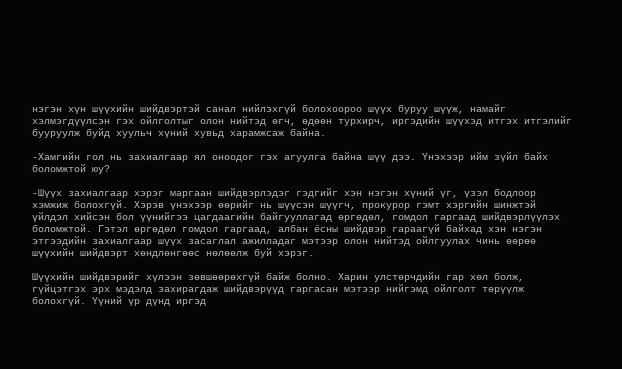нэгэн хүн шүүхийн шийдвэртэй санал нийлэхгүй болохоороо шүүх буруу шүүж, намайг хэлмэгдүүлсэн гэх ойлголтыг олон нийтэд өгч, өдөөн турхирч, иргэдийн шүүхэд итгэх итгэлийг бууруулж буйд хуульч хүний хувьд харамжсаж байна.

-Хамгийн гол нь захиалгаар ял оноодог гэх агуулга байна шүү дээ. Үнэхээр ийм зүйл байх боломжтой юу?

-Шүүх захиалгаар хэрэг маргаан шийдвэрлэдэг гэдгийг хэн нэгэн хүний үг, үзэл бодлоор хэмжиж болохгүй. Хэрэв үнэхээр өөрийг нь шүүсэн шүүгч, прокурор гэмт хэргийн шинжтэй үйлдэл хийсэн бол үүнийгээ цагдаагийн байгууллагад өргөдөл, гомдол гаргаад шийдвэрлүүлэх боломжтой. Гэтэл өргөдөл гомдол гаргаад, албан ёсны шийдвэр гараагүй байхад хэн нэгэн этгээдийн захиалгаар шүүх засаглал ажилладаг мэтээр олон нийтэд ойлгуулах чинь өөрөө шүүхийн шийдвэрт хөндлөнгөөс нөлөөлж буй хэрэг.

Шүүхийн шийдвэрийг хүлээн зөвшөөрөхгүй байж болно. Харин улстөрчдийн гар хөл болж, гүйцэтгэх эрх мэдэлд захирагдаж шийдвэрүүд гаргасан мэтээр нийгэмд ойлголт төрүүлж болохгүй. Үүний үр дүнд иргэд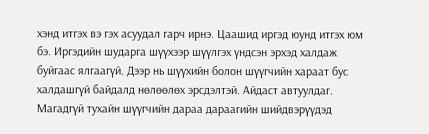хэнд итгэх вэ гэх асуудал гарч ирнэ. Цаашид иргэд юунд итгэх юм бэ. Иргэдийн шударга шүүхээр шүүлгэх үндсэн эрхэд халдаж буйгаас ялгаагүй. Дээр нь шүүхийн болон шүүгчийн хараат бус халдашгүй байдалд нөлөөлөх эрсдэлтэй. Айдаст автуулдаг. Магадгүй тухайн шүүгчийн дараа дараагийн шийдвэрүүдэд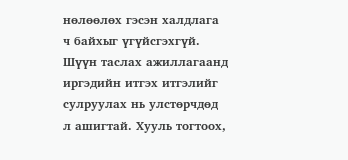нөлөөлөх гэсэн халдлага ч байхыг үгүйсгэхгүй. Шүүн таслах ажиллагаанд иргэдийн итгэх итгэлийг сулруулах нь улстөрчдөд л ашигтай. Хууль тогтоох,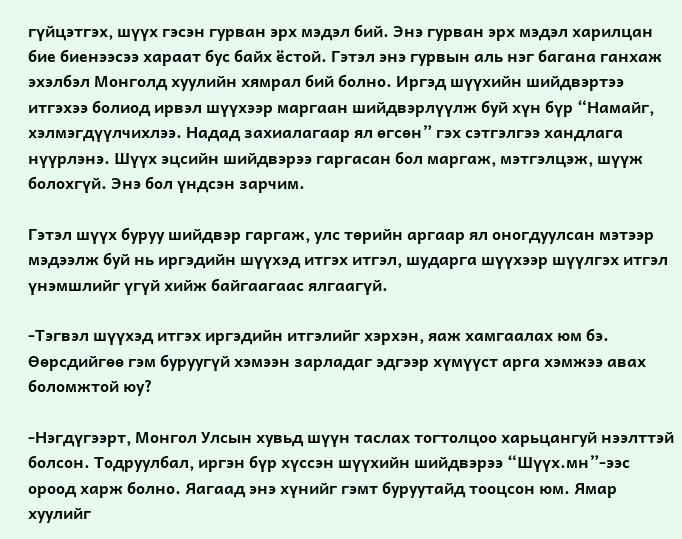гүйцэтгэх, шүүх гэсэн гурван эрх мэдэл бий. Энэ гурван эрх мэдэл харилцан бие биенээсээ хараат бус байх ёстой. Гэтэл энэ гурвын аль нэг багана ганхаж эхэлбэл Монголд хуулийн хямрал бий болно. Иргэд шүүхийн шийдвэртээ итгэхээ болиод ирвэл шүүхээр маргаан шийдвэрлүүлж буй хүн бүр “Намайг, хэлмэгдүүлчихлээ. Надад захиалагаар ял өгсөн” гэх сэтгэлгээ хандлага нүүрлэнэ. Шүүх эцсийн шийдвэрээ гаргасан бол маргаж, мэтгэлцэж, шүүж болохгүй. Энэ бол үндсэн зарчим.

Гэтэл шүүх буруу шийдвэр гаргаж, улс төрийн аргаар ял оногдуулсан мэтээр мэдээлж буй нь иргэдийн шүүхэд итгэх итгэл, шударга шүүхээр шүүлгэх итгэл үнэмшлийг үгүй хийж байгаагаас ялгаагүй.

-Тэгвэл шүүхэд итгэх иргэдийн итгэлийг хэрхэн, яаж хамгаалах юм бэ. Өөрсдийгөө гэм буруугүй хэмээн зарладаг эдгээр хүмүүст арга хэмжээ авах боломжтой юу?

-Нэгдүгээрт, Монгол Улсын хувьд шүүн таслах тогтолцоо харьцангуй нээлттэй болсон. Тодруулбал, иргэн бүр хүссэн шүүхийн шийдвэрээ “Шүүх.мн”-ээс ороод харж болно. Яагаад энэ хүнийг гэмт буруутайд тооцсон юм. Ямар хуулийг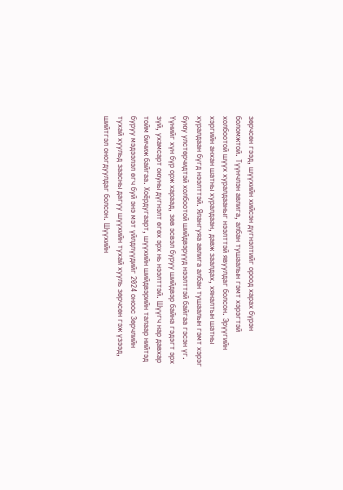зөрчсөн гээд, шүүхийн хийсэн дүгнэлтийг ороод харах бүрэн боломжтой. Түүнчлэн авлига, албан тушаалын гэмт хэрэгтэй холбоотой шүүх хуралдааныг нээлттэй явуулдаг болсон. Эрүүгийн хэргийн анхан шатны хуралдаан, давж заалдах, хяналтын шатны хуралдаан бүгд нээлттэй. Ялангуяа авлига албан тушаалын гэмт хэрэг буюу улстөрчидтэй холбоотой шийдвэрүүд нээлттэй байгаа гэсэн үг. Үүнийг хүн бүр орж хараад, зөв эсвэл буруу шийдвэр байна гэдэгт эрх зүй, ухамсарт оюуны дүгнэлт өгөх эрх нь нээлттэй. Шүүгч нар давхар тойм бичиж байгаа. Хоёрдугаарт, шүүхийн шийдвэрийн талаар нийтэд буруу мэдээлэл өгч буй энэ мэт үйлдлүүдийг 2024 оноос Зөрчлийн тухай хуульд заасны дагуу шүүхийн тухай хууль зөрчсөн гэж үзээд, шийтгэл оногдуулдаг болсон. Шүүхийн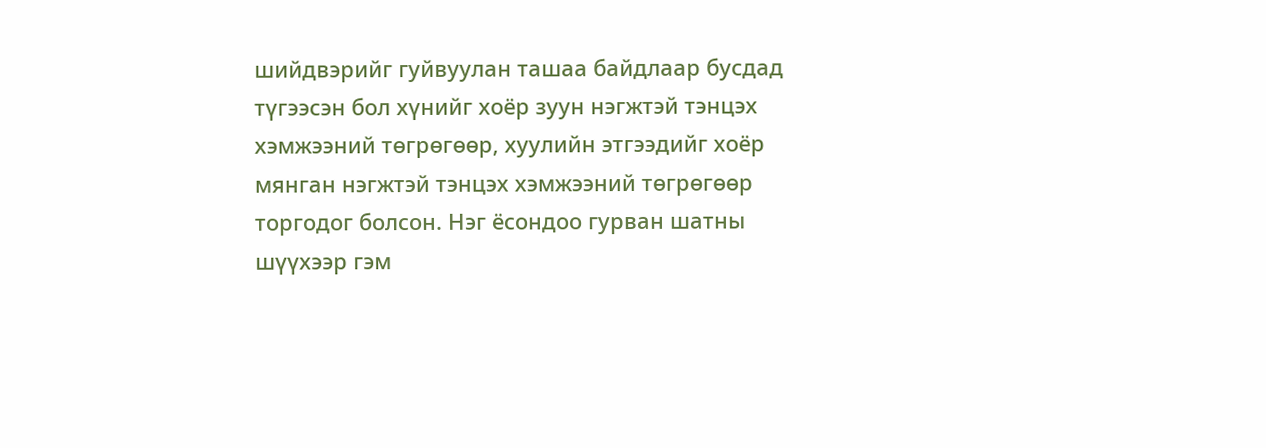шийдвэрийг гуйвуулан ташаа байдлаар бусдад түгээсэн бол хүнийг хоёр зуун нэгжтэй тэнцэх хэмжээний төгрөгөөр, хуулийн этгээдийг хоёр мянган нэгжтэй тэнцэх хэмжээний төгрөгөөр торгодог болсон. Нэг ёсондоо гурван шатны шүүхээр гэм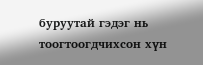буруутай гэдэг нь тоогтоогдчихсон хүн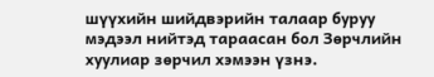шүүхийн шийдвэрийн талаар буруу мэдээл нийтэд тараасан бол Зөрчлийн хуулиар зөрчил хэмээн үзнэ.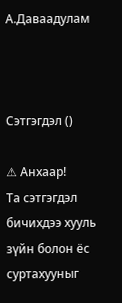А.Даваадулам



Сэтгэгдэл ()

⚠ Анхаар!
Та сэтгэгдэл бичихдээ хууль зүйн болон ёс суртахууныг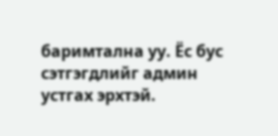баримтална уу. Ёс бус сэтгэгдлийг админ устгах эрхтэй.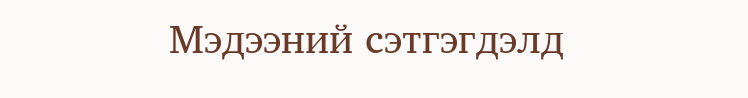Мэдээний сэтгэгдэлд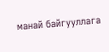манай байгууллага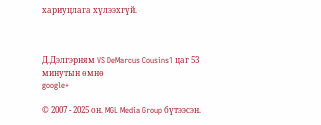хариуцлага хүлээхгүй.



Д.Дэлгэрням VS DeMarcus Cousins1 цаг 53 минутын өмнө
google+

© 2007 - 2025 он. MGL Media Group бүтээсэн.